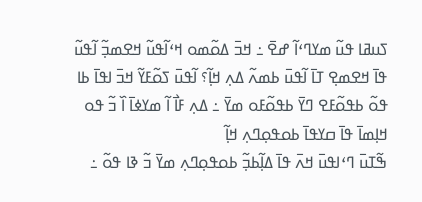ߖߎߥߊ ߟߎ߬ ߘߌߣߵߊ߬ ߝߐ߫ ߸ ߞߏ߫ ߡߋ߬ߘߋ ߞߵߊ߬ߟߎ߬ ߞߐߘߏ߲߬ ߊ߬ߟߎ߬ ߟߊ߫ ߞߐߘߐ߲ ߠߊ߫ ߊ߬ߟߎ߫ ߕߘߍ߬ ߡߍ߲ ߞߊ߲߬؟ ߊ߬ߟߎ߫ ߖߋ߬ߓߌ߬ ߞߏ߫ ߊߟߊ߫ ߕߊ ߟߋ߬ ߕߟߋ߬ߓߐ ߣߌ߫ ߕߟߋ߬ߓߋ ߘߌ߫ ߸ ߡߍ߲ ߓߊ߯ ߊ߬ ߘߌߦߊ߫ ߊ߰ ߏ߬ ߟߋ ߞߊ߲ߘߊ߫ ߟߊ߫ ߛߌߟߊ߫ ߕߋߟߋ߲ߣߍ߲ ߞߊ߲߬
ߒ߬ߠߎ߫ ߣߵߊߟߎ߫ ߞߍ߫ ߟߊ߫ ߡߊ߲߬ߕߏ߲߬ ߕߋߟߋ߲ߣߍ߲ ߘߌ߫ ߏ߬ ߢߊ ߟߋ߬ ߸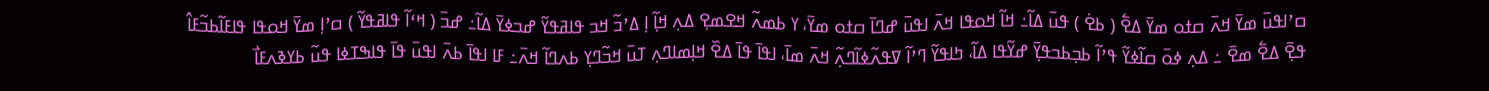ߛߴߊߟߎ߫ ߘߌ߫ ߞߍ߫ ߛߙߋ ߘߌ߫ ߡߐ߱ ( ߕߐ߭ ) ߟߎ߫ ߡߊ߬߸ ߞߊ߬ ߞߋߟߊ ߞߍ߫ ߊߟߎ߫ ߝߣߊ߫ ߛߙߋ ߘߌ߫، ߌ ߕߘߍ߬ ߞߐߘߐ߲ ߡߍ߲ ߞߊ߲߬ ߊ߲ ߡߴߏ߬ ߞߏ ߟߊߥߟߌ߬ ߝߏߦߌ߫ ߡߊ߬߸ ߝߏ߫ ( ߞߵߊ߬ ߟߊߥߟߌ߬ ) ߛߴߊ߲ ߘߌ߫ ߞߋߟߊ ߟߊߓߊ߬ߕߏ߬ߓߊ߮ ߟߐ߲߫ ߡߐ߱ ߘߐ߫ ߸ ߡߍ߲ ߦߋ߫ ߛߊ߬ߦߌ߬ ߟߴߊ߬ ߕߏ߲ߕߏߟߌ߲߫ ߝߌ߬ߟߊ ߡߊ߬، ߤߊߟߌ߬ ߣߴߊ߬ ߜߟߍ߬ߦߊ߬ߣߍ߲߬ ߞߍ߫ ߘߊ߫، ߊߟߊ߫ ߟߊ߫ ߡߐ߰ ߞߊ߲ߘߊߣߍ߲ ߠߎ߫ ߞߏ߬ߣߌ߲ ߕߍߣߊ߬ ߞߍ߫߸ ߓߊ ߊߟߊ߫ ߕߍ߫ ߊߟߎ߫ ߟߊ߫ ߟߊߒߠߦߊ ߟߎ߬ ߕߌߢߍߓߊ߯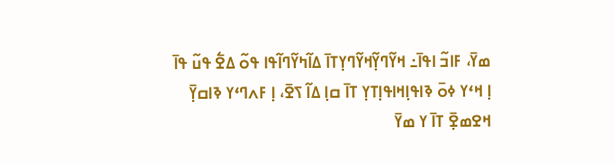ߘߌ߫، ߓߊߏ߬ ߊߟߊ߫߸ ߞߌ߬ߣߌ߲߬ߞߌ߬ߣߌ߲ߠߊ߫ ߡߊ߬ߤߌ߬ߣߊ߬ߟߊ ߟߋ߬ ߡߐ߱ ߟߎ߬ ߟߊ߫
ߊ߲ ߞߵߌ ߦߋ߫ ߢߊߟߊ߲ߞߊߟߊ߲ߠߌ߲ ߠߊ߫ ߛߊ߲ ߡߊ߬ ߖߐ߫، ߊ߲ ߓߍߣߵߌ ߢߊߛߌ߲߫ ߞߐߘߐ߲߫ ߠߊ߫ ߌ ߘߌ߫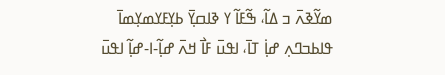ߘߌ߬ߢߍ߫ ߏ ߡߊ߬، ߒ߬ߓߊ߬ ߌ ߢߊߛߌ߲߫ ߕߌ߲ߓߌߘߌ߲ߘߊ߫ ߟߊߕߏߣߍ߲ ߝߊ߲߭ ߠߊ߫، ߊߟߎ߫ ߓߊ߯ ߞߍ߫ ߝߊ߲߬-ߊ-ߝߊ߲߬ ߊߟߎ߫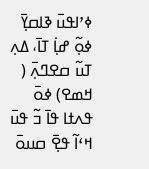ߦߴߊߟߎ߫ ߢߊߛߌ߲߫ ߦߋ߲߬ ߝߊ߲߭ ߠߊ߫، ߡߍ߲ ߠߎ߬ ߛߐߣߍ߲߫ ( ߞߘߐ) ߦߋ߫ ߟߍߙߊ ߟߊ߫ ߏ߬ ߟߎ߫ ߞߵߊ߬ ߟߐ߲߫ ߛߎߋ߫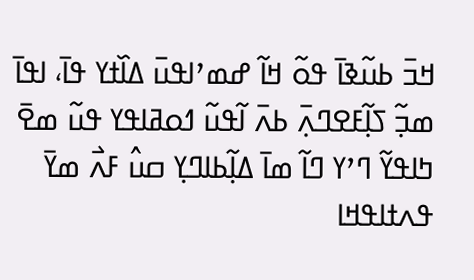ߞߏ߫ ߕߎ߬ߢߊ߫ ߟߋ߬ ߞߊ߬ ߝߘߴߊߟߎ߫ ߡߊ߰ߙߌ ߟߊ߫، ߊߟߊ߫ ߘߏ߲߬ ߖߊ߲߬ߓߐߣߍ߲߫ ߕߍ߫ ߊ߬ߟߎ߬ ߗߋߥߊߟߌ ߟߎ߬ ߘߐ߫
ߤߊߟߌ߬ ߣߴߌ ߣߊ߬ ߘߊ߫ ߡߊ߲߬ߕߊߣߌ߲ ߛߎ߮ ߓߍ߯ ߘߌ߫ ߟߍߙߊߟߞߊ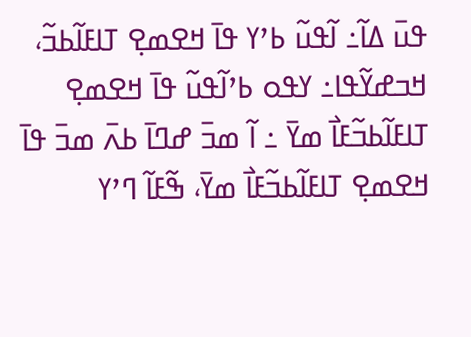ߟߎ߫ ߡߊ߬߸ ߊ߬ߟߎ߬ ߕߴߌ ߟߊ߫ ߞߐߘߐ߲ ߠߊߓߊ߬ߕߏ߬، ߞߏߝߌ߬ߟߊ߸ ߌߟߋ ߕߴߊ߬ߟߎ߬ ߟߊ߫ ߞߐߘߐ߲ ߠߊߓߊ߬ߕߏ߬ߓߊ߯ ߘߌ߫ ߸ ߊ߬ ߘߏ߫ ߝߣߊ߫ ߕߍ߫ ߘߏ߫ ߟߊ߫ ߞߐߘߐ߲ ߠߊߓߊ߬ߕߏ߬ߓߊ߯ ߘߌ߫، ߒ߬ߓߊ߬ ߣߴߌ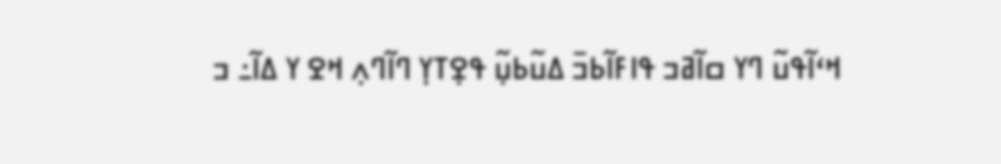ߞߵߊ߬ߟߎ߬ ߣߌ ߛߊ߬ߥߏ ߟߊߓߊ߬ߕߏ߫ ߡߎ߬ߕߎ߲߬ ߟߐ߲ߠߌ߲ ߣߊ߬ߣߍ߲ ߞߐ ߌ ߡߊ߬߸ ߏ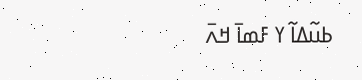ߕߎ߬ߡߊ߬ ߌ ߓߘߊ߫ ߞߍ߫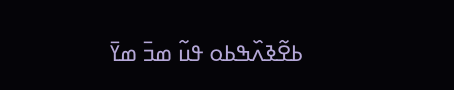ߕߐ߬ߢߍ߰ߒߕߋ ߟߎ߬ ߘߏ߫ ߘߌ߫